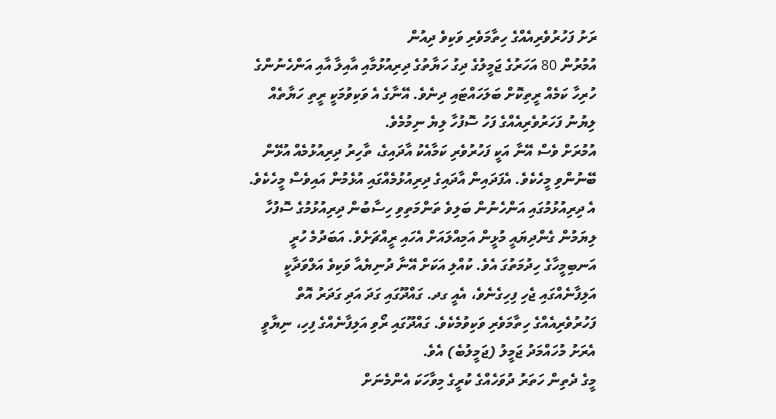ރަށު ފަހުރުވެރިއެއްގެ ހިތާމަވެރި ވަކިވެ ދިއުން
އުމުރުން 80 އަހަރުގެ ޖަމީލުގެ ދިގު ހަޔާތުގެ ދިރިއުޅުމާއި އާއިލާ އާއި އަންހެނުންގެ ހުރިހާ ކަމެއް ރީތިކޮށް ބަލަހައްޓައި ދިނެވެ. އޭނާގެ އެ ވަކިވުމަކީ ރީތި ހަޔާތެއް ލިޔުނު ފަހަރުވެރިއެއްގެ ފަހު ސޮފުހާ ލިޔެ ނިމުމެވެ.
އުމުރަށް ވެސް އޭނާ އަކީ ފަހުރުވެރި ކަމާއެކު އާދައިގެ، ތާހިރު ދިރިއުޅުމެއް އުޅޭން ބޭނުންވި މީހެކެވެ. އެފަދައިން އާދައިގެ ދިރިއުޅުމެއްގައި އުޅެމުން އައިވެސް މީހެކެވެ. އެ ދިރިއުޅުމުގައި އަންހެނުން ބަލިވެ ތަންމަތިވި ހިސާބުން ދިރިއުޅުމުގެ ސޮފުހާ ލިޔަމުން ގެންދިޔައީ މުޅީން އަމިއްލައަށް އެހައި ރީއްޗަށެވެ. އަބަދުމެ ހުރީ އަނބިމީހާގެ ހިދުމަތުގަ އެވެ. ކުއްލި އަކަށް އޭނާ ދުނިޔެއާ ވަކިވެ އަލްވަދާކީ އަލިފާނެއްގައި ޖެހި ފިހިގެނެވެ، އެއީ ގދ. ގައްދޫގައި ގަދަ އަދި ގަދަރު އޮތް ފަހުރުވެރިއެއްގެ ހިތާމަވެރި ވަކިވުމެކެވެ. ގައްދޫގައި ރޯވި އަލިފާނެއްގެ ފިހި، ނިޔާވީ އެރަށު މުހައްމަދު ޖަމީލު (ޖަމީލުބެ) އެވެ.
މީގެ ދެތިން ހަތަރު ދުވަހެއްގެ ކުރީގެ މިވާހަކަ އެންމެނަށް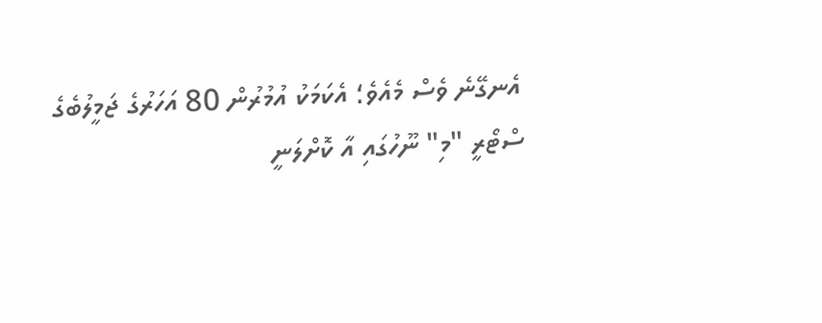އެނގޭނެ ވެސް މެއެވެ؛ އެކަމަކު އުމުރުން 80 އަހަރުގެ ޖަމީލުބެގެ ސްޓޯރީ "މި" ނޫހުގައި އާ ކޮށްލަނީ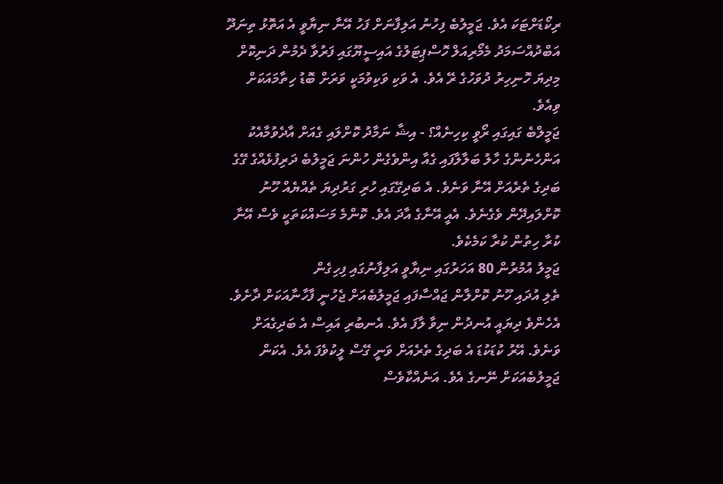ރިކޯޑަށްޓަކަ އެވެ. ޖަމީލުބެ ފިހުނު އަލިފާނަށް ފަހު އޭނާ ނިޔާވީ އެ އަތޮޅު ތިނަދޫ އަބްދުއްސަމަދު މެމޯރިއަލް ހޮސްޕިޓަލުގެ އައިސީޔޫގައި ފަރުވާ ދެމުން ދަނިކޮށް މިދިޔަ ހޮނިހިރު ދުވަހުގެ ރޭ އެވެ. އެ ވަކި ވަކިވުމަކީ ވަރަށް ބޮޑު ހިތާމައަކަށް ވިއެވެ.
ޖަމީލްބެ ގައިގައި ރޯވީ ކިހިނެއް؟ - އިޝާ ނަމާދު ކޮށްލައި ގެއަށް އާދެވުމާއެކު އަންހެނުންގެ ހާލު ބަލާލާފައި ގެއާ އިންވެގެން ހުންނަ ޖަމީލުބެ ދަރިފުޅެއްގެ ގޭގެ ބަދިގެ ތެރެއަށް އޭނާ ވަނެވެ. އެ ބަދިގޭގައި ހުރި ގަރުދިޔަ ތެއްޔެއް ހޫނު ކޮށްލައިދޭން ވެގެނެވެ. އެއީ އޭނާގެ އާދަ އެވެ. ކޮންމެ މަސައްކަތަކީ ވެސް އޭނާ ކުރާ ހިތުން ކުރާ ކަމެކެވެ.
ޖަމީލު އުމުރުން 80 އަހަރުގައި ނިޔާވީ އަލިފާނުގައި ފިހިގެން
ތެލި އުދައި ހޫނު ކޮށްލާން ޖައްސާފައި ޖަމީލުބެއަށް ޖެހުނީ ފާހާނާއަކަށް ދާށެވެ. އެހެންވެ ދިޔައީ އުނދުން ނިވާ ލާފަ އެވެ. އެނބުރި އައިސް އެ ބަދިގެއަށް ވަނެވެ. އޭރު ކުޑަކުޑަ އެ ބަދިގެ ތެރެއަށް ވަނީ ގޭސް ލީކުވެފަ އެވެ. އެކަން ޖަމީލުބެއަކަށް ނޭނގެ އެވެ. އަނެއްކާވެސް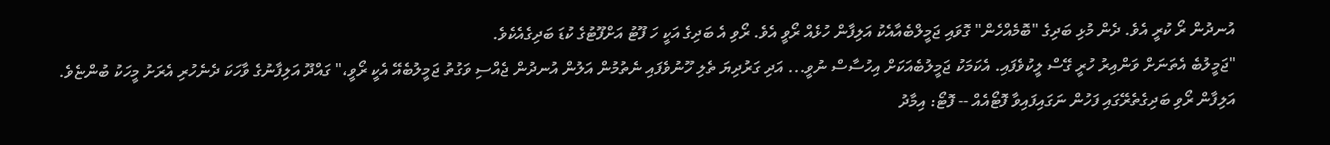އުނދުން ރޯ ކުރީ އެވެ. ދެން މުޅި ބަދިގެ "ބޮމެއްހެން" ގޮވައި ޖަމީލްބެއާއެކު އަލިފާން ހުޅެއް ރޯވީ އެވެ. ރޯވި އެ ބަދިގެ އަކީ ހަ ފޫޓު އަށްފޫޓުގެ ކުޑަ ބަދިގެއެކެވެ.
"ޖަމީލުބެ އެތަނަށް ވަންއިރު ހުރީ ގޭސް ލީކުވެފައި. އެކަމަކު ޖަމީލުބެއަކަށް އިހުސާސް ނުވީ... އަދި ގަރުދިޔަ ތެލި ހޫނުވެފައި ނެތުމުން އަލުން އުނދުން ޖެއްސި ވަގުތު ޖަމީލުބެއޭ އެކީ ރޯވީ،" ގައްދޫ އަލިފާނުގެ ވާހަކަ ދެނެހުރި އެރަށު މީހަކު ބުންޏެވެ.
އަލިފާން ރޯވި ބަދިގެތެރޭގައި ފަހުން ނަގައިފައިވާ ފޮޓޯއެއް -- ފޮޓޯ: އިމާދު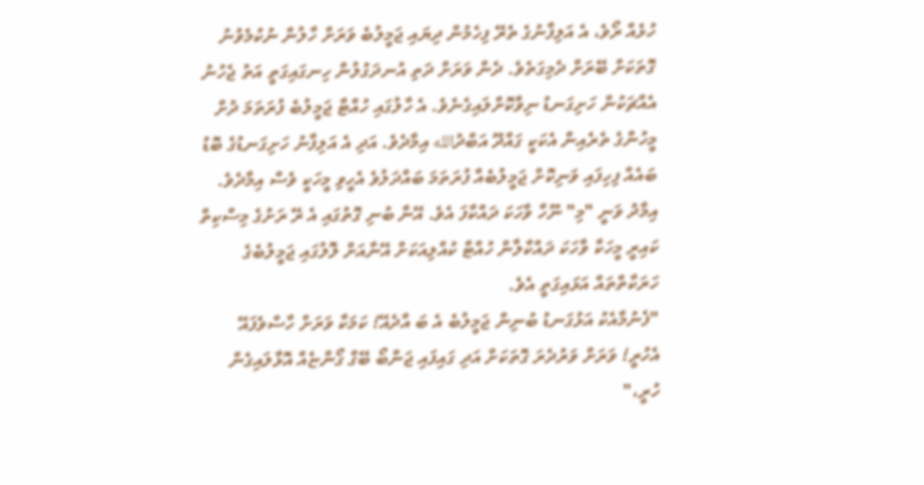ހުޅެއް ރޯވެ، އެ އަލިފާނުގެ ތެރޭ ފިހެމުން ދިޔައި ޖަމީލުބެ ވަރަށް ހާލުން ނުކުމެވުނު ގޮތަކަށް ބޭރަށް ދެމިގަތެވެ. ދެން ވަރަށް ދަތި އުނދަގުލުން ހިނގައިގަތީ އަތު ޖެހުނު އެއްޗަކުން ހަށިގަނޑު ނިވާކޮށްލައިގެނެވެ. އެ ހާލުގައި ހުއްޓާ ޖަމީލުބެ ފުރަތަމަ ދުށް މީހުންގެ ތެރެއިން އެކަކީ ގައްދޫ އަބްދުالله އިމާދެވެ. އަދި އެ އަލިފާނު ހަށިގަނޑުގެ ބޮޑު ބައެއް ފިހިފައި ވަނިކޮށް ޖަމީލުބެއާ ފުރަތަމަ ބައްދަލުވެ އެހީވި މީހަކީ ވެސް އިމާދެވެ.
އިމާދު ވަނީ "މި" ނޫހާ ވާހަކަ ދައްކާފަ އެވެ. އޭނާ ބުނި ގޮތުގައި އެ ރޭ ރަށުގެ މިސްކިތް ކައިރީ މީހަކާ ވާހަކަ ދައްކާލާން ހުއްޓާ ކުއްލިއަކަށް އޭނާއަށް ލޮލުގައި ޖަމީލުބެގެ ހަރަކާތްތައް އަޅައިގަތީ އެވެ.
"ފެނުމާއެކު އަޅުގަނޑު ބުނިން ޖަމީލުބެ އެ ބަ އާދެއޭ! ކަމަކާ ވަރަށް ހާސްވެފައޭ އެހުރީ! ވަރަށް ވަރުދެރަ ގޮތަކަށް އަދި ގައިފައި ޖަންބޯ ބޭގް ގޯންޏެއް އޮޅާލައިގެން ހުރީ،"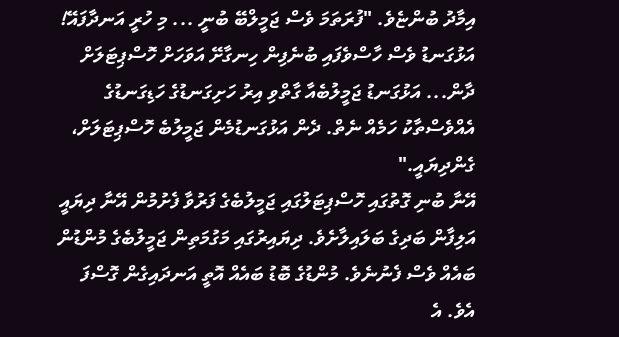އިމާދު ބުންޏެވެ. "ފުރަތަމަ ވެސް ޖަމީލްބޭ ބުނީ ... މި ހުރީ އަނދާފައޭ! އަޅުގަނޑު ވެސް ހާސްވެފައި ބުނެފިން ހިނގާށޭ އަވަހަށް ހޮސްޕިޓަލަށް ދާން... އަޅުގަނޑު ޖަމީލުބެއާ ގާތްވި އިރު ހަށިގަނޑުގެ ހަޑިގަނޑުގެ އެއްވެސްތާކު ހަމެއް ނެތް. ދެން އަޅުގަނޑުމެން ޖަމީލުބެ ހޮސްޕިޓަލަށް، ގެންދިޔައީ."
އޭނާ ބުނި ގޮތުގައި ހޮސްޕިޓަލުގައި ޖަމީލުބެގެ ފަރުވާ ފެށުމުން އޭނާ ދިޔައީ އަލިފާން ބަދިގެ ބަލައިލާށެވެ. ދިޔައިރުގައި މަގުމަތިން ޖަމީލުބެގެ މުންޑުން ބައެއް ވެސް ފެނުނެވެ. މުންޑުގެ ބޮޑު ބައެއް އޮތީ އަނދައިގެން ގޮސްފަ އެވެ. އެ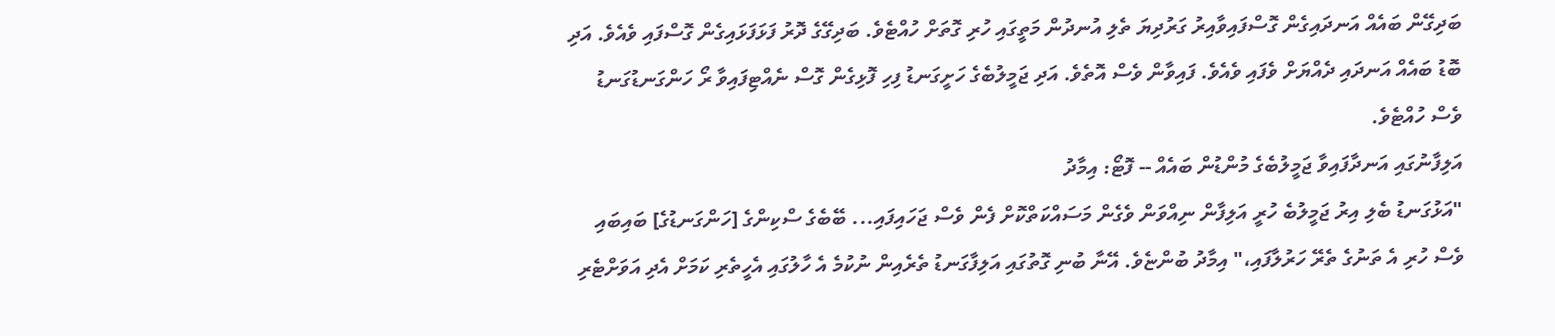ބަދިގޭން ބައެއް އަނދައިގެން ގޮސްފައިވާއިރު ގަރުދިޔަ ތެލި އުނދުން މަތީގައި ހުރި ގޮތަށް ހުއްޓެވެ. ބަދިގޭގެ ދޮރު ފަޅަފަޅައިގެން ގޮސްފައި ވެއެވެ. އަދި ބޮޑު ބައެއް އަނދައި ދެއްޔަށް ވެފައި ވެއެވެ. ފައިވާން ވެސް އޮތެވެ. އަދި ޖަމީލުބެގެ ހަށީގަނޑު ފިހި ފޮޅިގެން ގޮސް ނެއްޓިފައިވާ ރޯ ހަންގަނޑުގަނޑު ވެސް ހުއްޓެވެ.
އަލިފާނުގައި އަނދާފައިވާ ޖަމީލުބެގެ މުންޑުން ބައެއް -- ފޮޓޯ: އިމާދު
"އަޅުގަނޑު ބެލި އިރު ޖަމީލުބެ ހުރީ އަލިފާން ނިއްވަން ވެގެން މަސައްކަތްކޮށް ފެން ވެސް ޖަހައިފައި... ބޭބެގެ ސްކިންގެ [ހަންގަނޑުގެ] ބައިބައި ވެސް ހުރި އެ ތަނުގެ ތެރޭ ހަރުލާފައި،" އިމާދު ބުންޏެވެ. އޭނާ ބުނި ގޮތުގައި އަލިފާގަނޑު ތެރެއިން ނުކުމެ އެ ހާލުގައި އެހީތެރި ކަމަށް އެދި އަވަށްޓެރި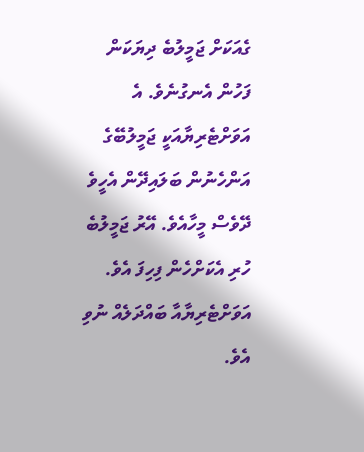ގެއަކަށް ޖަމީލުބެ ދިޔަކަން ފަހުން އެނގުނެވެ. އެ އަވަށްޓެރިޔާއަކީ ޖަމީލުބޭގެ އަންހެނުން ބަލައިދޭން އެހީވެ ދޭވެސް މީހާއެވެ. އޭރު ޖަމީލުބެ ހުރި އެކަށްހެން ފިހިފަ އެވެ. އަވަށްޓެރިޔާއާ ބައްދަލެއް ނުވި އެވެ.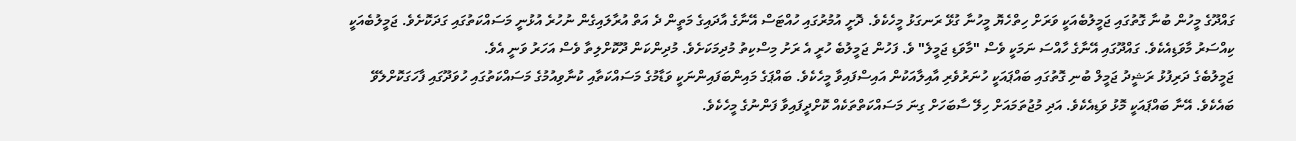ގައްދޫގެ މީހުން ބުނާ ގޮތުގައި ޖަމީލުބެއަކީ ވަރަށް ހިތްހެޔޮ މީހުނާ ގުޅޭ ރަނގަޅު މީހެކެވެ. ދޮށީ އުމުރުގައި ހުއްޓަސް އޭނާގެ އާދައިގެ މަތީން ދެ އަތް އުރާލައިގެން ނުހުރެ އުޅުނީ މަސައްކަތުގައި ގަދަކޮށެވެ. ޖަމީލުބެއަކީ ކިއްސަރު މާވަޑިއެކެވެ. ގައްދޫގައި އޭނާގެ ހާއްސަ ނަމަކީ ވެސް "މާވަޑި ޖަމީލެ" ވެ. ފަހުން ޖަމީލުބެ ހުރީ އެ ރަށު މިސްކިތު މުދިމަކަށެވެ. މުދިންކަން ދޫކޮށްލިތާ ވެސް އަހަރު ވަނީ އެވެ.
ޖަމީލުބެގެ ދަރިފުޅު ރަޝީދު ޖަމީލް ބުނި ގޮތުގައި ބައްޕައަކީ ހުނަރުވެރި އާއިލާއަކުން އައިސްފައިވާ މީހެކެވެ. ބައްޕަގެ މައިންބަފައިންނަކީ ވަޑާމުގެ މަސައްކަތާއި ކުނާވިއުމުގެ މަސައްކަތުގައި ހުވަދޫގައި ފާހަގަކޮށްލެވޭ ބައެކެވެ. އޭނާ ބައްޕައަކީ މޮޅު ވަޑިއެކެވެ. އަދި މުޖުތަމައަށް ހިލޭ ސާބަހަށް ގިނަ މަސައްކަތްތަކެއް ކޮށްދީފައިވާ ފަންނުގެ މީހެކެވެ.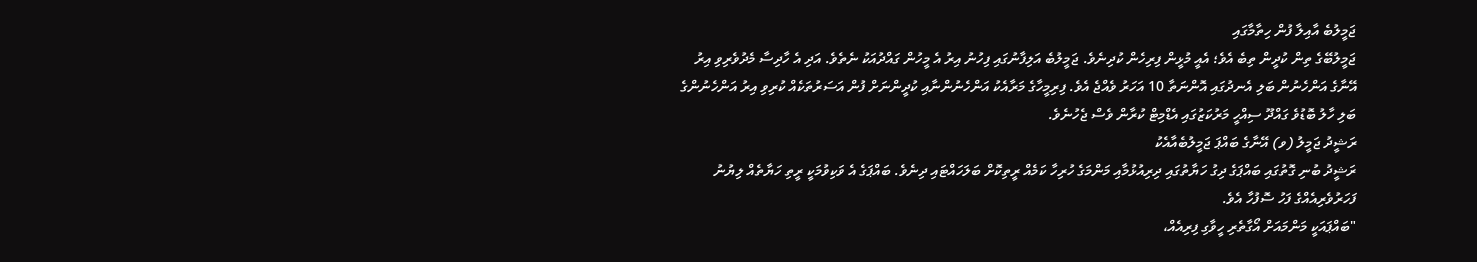ޖަމީލުބެ އާއިލާ ފުން ހިތާމާގައި
ޖަމީލުބޭގެ ތިން ކުދީން ތިބެ އެވެ؛ އެއީ މުޅީން ފިރިހެން ކުދިނެވެ. ޖަމީލުބެ އަލިފާނުގައި ފިހުނު އިރު އެ މީހުން ގައްދުއަކު ނެތެވެ. އަދި އެ ހާދިސާ މެދުވެރިވި އިރު އޭނާގެ އަންހެނުން ބަލި އެނދުގައި އޮންނަތާ 10 އަހަރު ވެއްޖެ އެވެ. ފިރިމީހާގެ މަރާއެކު އަންހެނުންނާއި ކުދީންނަށް ފުން އަސަރުތަކެއް ކުރިވި އިރު އަންހެނުންގެ ބަލި ހާލު ބޮޑުވެ ގައްދޫ ސިއްހީ މަރުކަޒުގައި އެޑްމިޓް ކުރާން ވެސް ޖެހުނެވެ.
ރަޝީދު ޖަމީލު (ވ) އޭނާގެ ބައްޕަ ޖަމީލުބެއާއެކު
ރަޝީދު ބުނި ގޮތުގައި ބައްޕަގެ ދިގު ހަޔާތުގައި ދިރިއުޅުމާއި މަންމަގެ ހުރިހާ ކަމެއް ރީތިކޮށް ބަލަހައްޓައި ދިނެވެ. ބައްޕަގެ އެ ވަކިވުމަކީ ރީތި ހަޔާތެއް ލިޔުނު ފަހަރުވެރިއެއްގެ ފަހު ސޮފުހާ އެވެ.
"ބައްޕައަކީ މަންމައަށް އޯގާތެރި ހީވާގި ފިރިއެއް،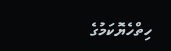ހިތްހެޔޮކަމުގެ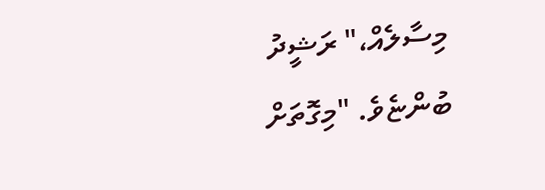މިސާލެއް،" ރަޝީދު ބުންޏެވެ. "މިގޮތަށް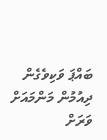ބައްޕަ ވަކިވެގެން ދިއުމުން މަންމައަށް ވަރަށް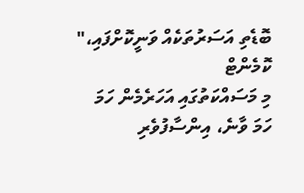ބޮޑެތި އަސަރުތަކެއް ވަނީކޮށްފައި،"
ކޮމެންޓް
މި މަސައްކަތުގައި އަހަރެމެން ހަމަ ހަމަ ވާނެ، އިންސާފުވެރި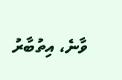ވާނެ، އިތުބާރު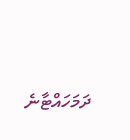ދަމަހައްޓާނެ